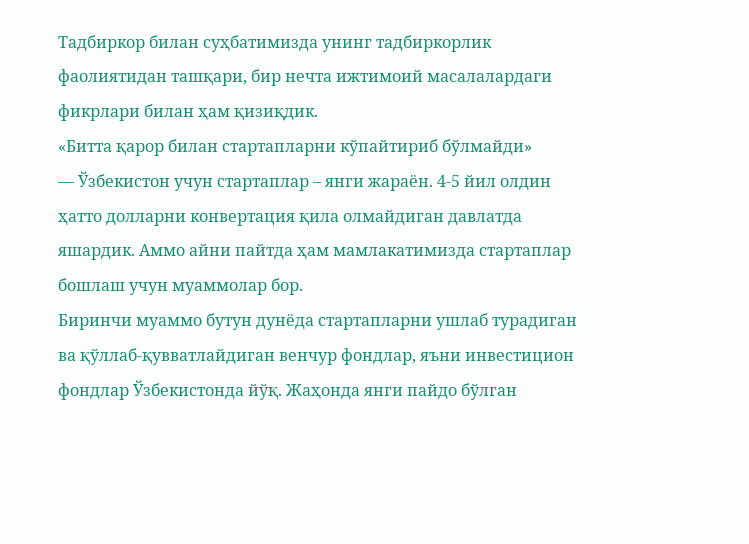Тадбиркор билан суҳбатимизда унинг тадбиркорлик фаолиятидан ташқари, бир нечта ижтимоий масалалардаги фикрлари билан ҳам қизиқдик.
«Битта қарор билан стартапларни кўпайтириб бўлмайди»
— Ўзбекистон учун стартаплар – янги жараён. 4-5 йил олдин ҳатто долларни конвертация қила олмайдиган давлатда яшардик. Аммо айни пайтда ҳам мамлакатимизда стартаплар бошлаш учун муаммолар бор.
Биринчи муаммо бутун дунёда стартапларни ушлаб турадиган ва қўллаб-қувватлайдиган венчур фондлар, яъни инвестицион фондлaр Ўзбекистонда йўқ. Жаҳонда янги пайдо бўлган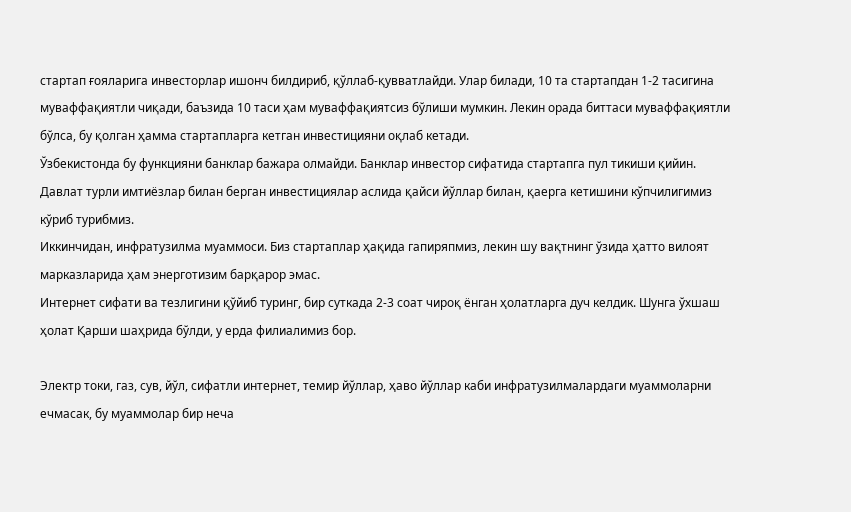стартап ғояларига инвесторлар ишонч билдириб, қўллаб-қувватлайди. Улар билади, 10 та стартапдан 1-2 тасигина муваффақиятли чиқади, баъзида 10 таси ҳам муваффақиятсиз бўлиши мумкин. Лекин орада биттаси муваффақиятли бўлса, бу қолган ҳамма стартапларга кетган инвестицияни оқлаб кетади.
Ўзбекистонда бу функцияни банклар бажара олмайди. Банклар инвестор сифатида стартапга пул тикиши қийин. Давлат турли имтиёзлар билан берган инвестициялар аслида қайси йўллар билан, қаерга кетишини кўпчилигимиз кўриб турибмиз.
Иккинчидан, инфратузилма муаммоси. Биз стартаплар ҳақида гапиряпмиз, лекин шу вақтнинг ўзида ҳатто вилоят марказларида ҳам энерготизим барқарор эмас.
Интернет сифати ва тезлигини қўйиб туринг, бир суткада 2-3 соат чироқ ёнган ҳолатларга дуч келдик. Шунга ўхшаш ҳолат Қарши шаҳрида бўлди, у ерда филиалимиз бор.

Электр токи, газ, сув, йўл, сифатли интернет, темир йўллар, ҳаво йўллар каби инфратузилмалардаги муаммоларни ечмасак, бу муаммолар бир неча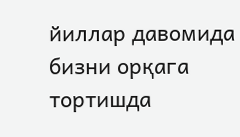йиллар давомида бизни орқага тортишда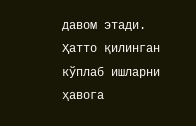давом этади. Ҳатто қилинган кўплаб ишларни ҳавога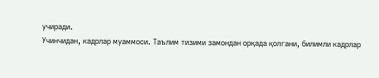учиради.
Учинчидан, кадрлар муаммоси. Таълим тизими замондан орқада қолгани, билимли кадрлар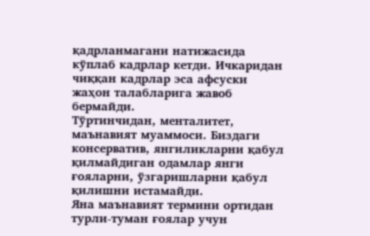қадрланмагани натижасида кўплаб кадрлар кетди. Ичкаридан чиққан кадрлар эса афсуски жаҳон талабларига жавоб бермайди.
Тўртинчидан, менталитет, маънавият муаммоси. Биздаги консерватив, янгиликларни қабул қилмайдиган одамлар янги ғояларни, ўзгаришларни қабул қилишни истамайди.
Яна маънавият термини ортидан турли-туман ғоялар учун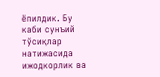ёпилдик. Бу каби сунъий тўсиқлар натижасида ижодкорлик ва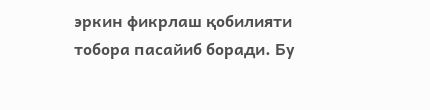эркин фикрлаш қобилияти тобора пасайиб боради. Бу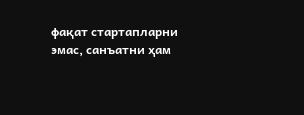фақат стартапларни эмас, санъатни ҳам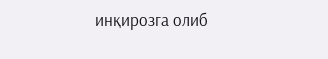инқирозга олиб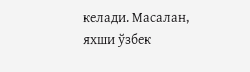келади. Масалан, яхши ўзбек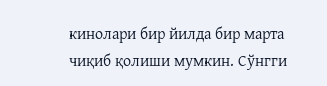кинолари бир йилда бир марта чиқиб қолиши мумкин. Сўнгги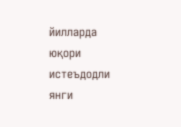йилларда юқори истеъдодли янги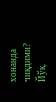хонанда чиқдими? Йўқ.